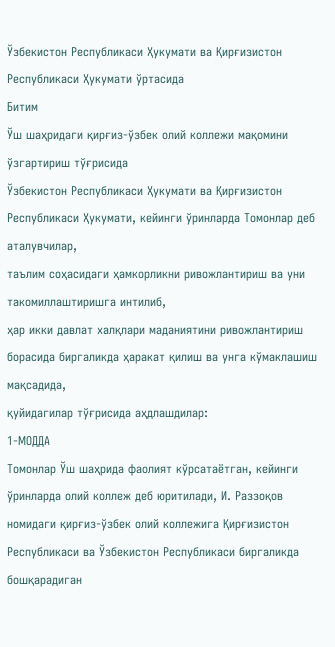Ўзбекистон Республикаси Ҳукумати ва Қирғизистон Республикаси Ҳукумати ўртасида
Битим
Ўш шаҳридаги қирғиз-ўзбек олий коллежи мақомини ўзгартириш тўғрисида
Ўзбекистон Республикаси Ҳукумати ва Қирғизистон Республикаси Ҳукумати, кейинги ўринларда Томонлар деб аталувчилар,
таълим соҳасидаги ҳамкорликни ривожлантириш ва уни такомиллаштиришга интилиб,
ҳар икки давлат халқлари маданиятини ривожлантириш борасида биргаликда ҳаракат қилиш ва унга кўмаклашиш мақсадида,
қуйидагилар тўғрисида аҳдлашдилар:
1-МОДДА
Томонлар Ўш шаҳрида фаолият кўрсатаётган, кейинги ўринларда олий коллеж деб юритилади, И. Раззоқов номидаги қирғиз-ўзбек олий коллежига Қирғизистон Республикаси ва Ўзбекистон Республикаси биргаликда бошқарадиган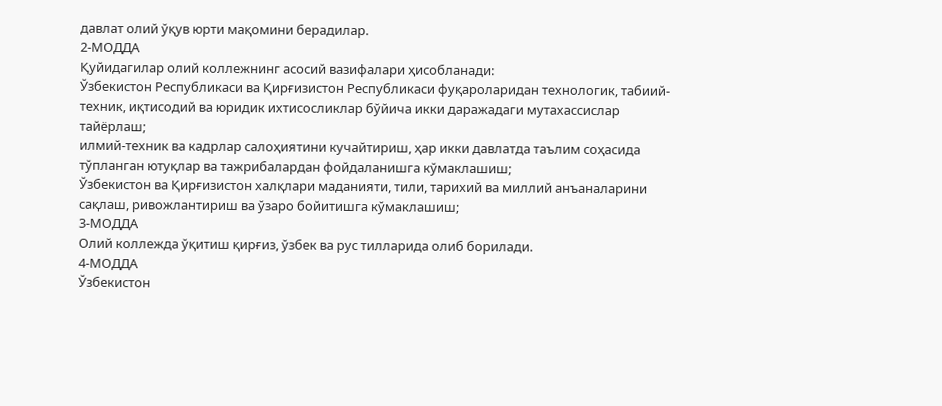давлат олий ўқув юрти мақомини берадилар.
2-МОДДА
Қуйидагилар олий коллежнинг асосий вазифалари ҳисобланади:
Ўзбекистон Республикаси ва Қирғизистон Республикаси фуқароларидан технологик, табиий-техник, иқтисодий ва юридик ихтисосликлар бўйича икки даражадаги мутахассислар тайёрлаш;
илмий-техник ва кадрлар салоҳиятини кучайтириш, ҳар икки давлатда таълим соҳасида тўпланган ютуқлар ва тажрибалардан фойдаланишга кўмаклашиш;
Ўзбекистон ва Қирғизистон халқлари маданияти, тили, тарихий ва миллий анъаналарини сақлаш, ривожлантириш ва ўзаро бойитишга кўмаклашиш;
3-МОДДА
Олий коллежда ўқитиш қирғиз, ўзбек ва рус тилларида олиб борилади.
4-МОДДА
Ўзбекистон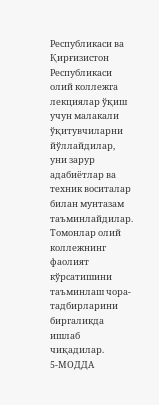Республикаси ва Қирғизистон Республикаси олий коллежга лекциялар ўқиш учун малакали ўқитувчиларни йўллайдилар, уни зарур адабиётлар ва техник воситалар билан мунтазам таъминлайдилар.
Томонлар олий коллежнинг фаолият кўрсатишини таъминлаш чора-тадбирларини биргаликда ишлаб чиқадилар.
5-МОДДА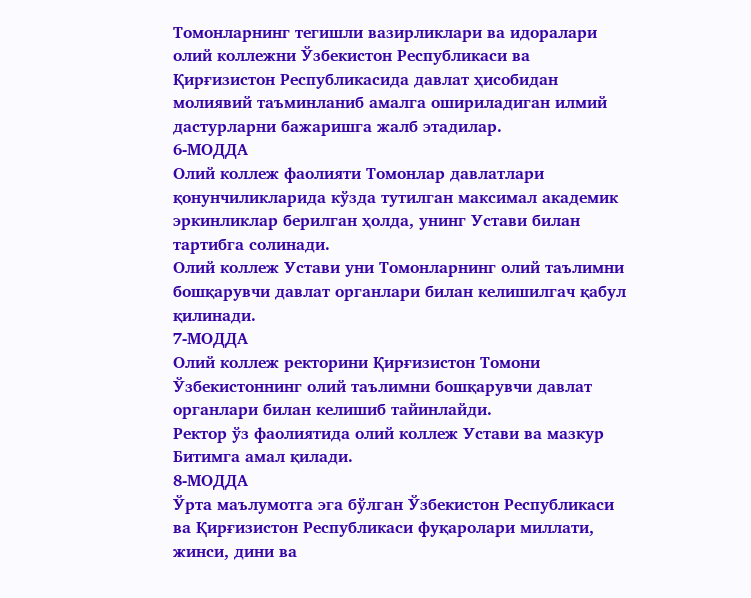Томонларнинг тегишли вазирликлари ва идоралари олий коллежни Ўзбекистон Республикаси ва Қирғизистон Республикасида давлат ҳисобидан молиявий таъминланиб амалга ошириладиган илмий дастурларни бажаришга жалб этадилар.
6-МОДДА
Олий коллеж фаолияти Томонлар давлатлари қонунчиликларида кўзда тутилган максимал академик эркинликлар берилган ҳолда, унинг Устави билан тартибга солинади.
Олий коллеж Устави уни Томонларнинг олий таълимни бошқарувчи давлат органлари билан келишилгач қабул қилинади.
7-МОДДА
Олий коллеж ректорини Қирғизистон Томони Ўзбекистоннинг олий таълимни бошқарувчи давлат органлари билан келишиб тайинлайди.
Ректор ўз фаолиятида олий коллеж Устави ва мазкур Битимга амал қилади.
8-МОДДА
Ўрта маълумотга эга бўлган Ўзбекистон Республикаси ва Қирғизистон Республикаси фуқаролари миллати, жинси, дини ва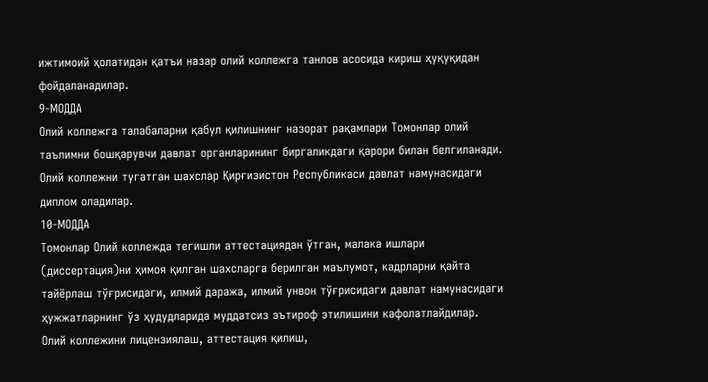ижтимоий ҳолатидан қатъи назар олий коллежга танлов асосида кириш ҳуқуқидан фойдаланадилар.
9-МОДДА
Олий коллежга талабаларни қабул қилишнинг назорат рақамлари Томонлар олий таълимни бошқарувчи давлат органларининг биргаликдаги қарори билан белгиланади. Олий коллежни тугатган шахслар Қирғизистон Республикаси давлат намунасидаги диплом оладилар.
10-МОДДА
Томонлар Олий коллежда тегишли аттестациядан ўтган, малака ишлари (диссертация)ни ҳимоя қилган шахсларга берилган маълумот, кадрларни қайта тайёрлаш тўғрисидаги, илмий даража, илмий унвон тўғрисидаги давлат намунасидаги ҳужжатларнинг ўз ҳудудларида муддатсиз эътироф этилишини кафолатлайдилар.
Олий коллежини лицензиялаш, аттестация қилиш,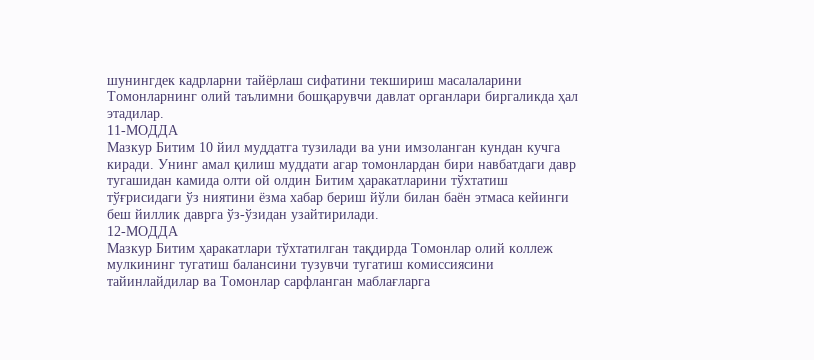шунингдек кадрларни тайёрлаш сифатини текшириш масалаларини Томонларнинг олий таълимни бошқарувчи давлат органлари биргаликда ҳал этадилар.
11-МОДДА
Мазкур Битим 10 йил муддатга тузилади ва уни имзоланган кундан кучга киради. Унинг амал қилиш муддати агар томонлардан бири навбатдаги давр тугашидан камида олти ой олдин Битим ҳаракатларини тўхтатиш тўғрисидаги ўз ниятини ёзма хабар бериш йўли билан баён этмаса кейинги беш йиллик даврга ўз-ўзидан узайтирилади.
12-МОДДА
Мазкур Битим ҳаракатлари тўхтатилган тақдирда Томонлар олий коллеж мулкининг тугатиш балансини тузувчи тугатиш комиссиясини тайинлайдилар ва Томонлар сарфланган маблағларга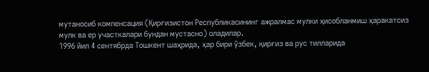мутаносиб компенсация (Қирғизистон Республикасининг ажралмас мулки ҳисобланмиш ҳаракатсиз мулк ва ер участкалари бундан мустасно) оладилар.
1996 йил 4 сентябрда Тошкент шаҳрида, ҳар бири ўзбек, қирғиз ва рус тилларида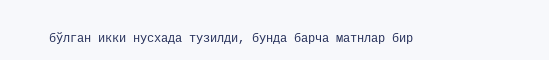бўлган икки нусхада тузилди, бунда барча матнлар бир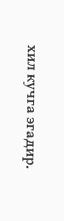хил кучга эгадир.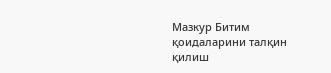Мазкур Битим қоидаларини талқин қилиш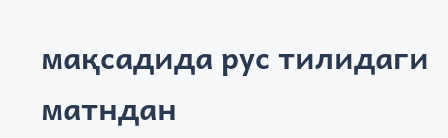мақсадида рус тилидаги матндан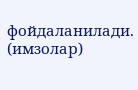фойдаланилади.
(имзолар)